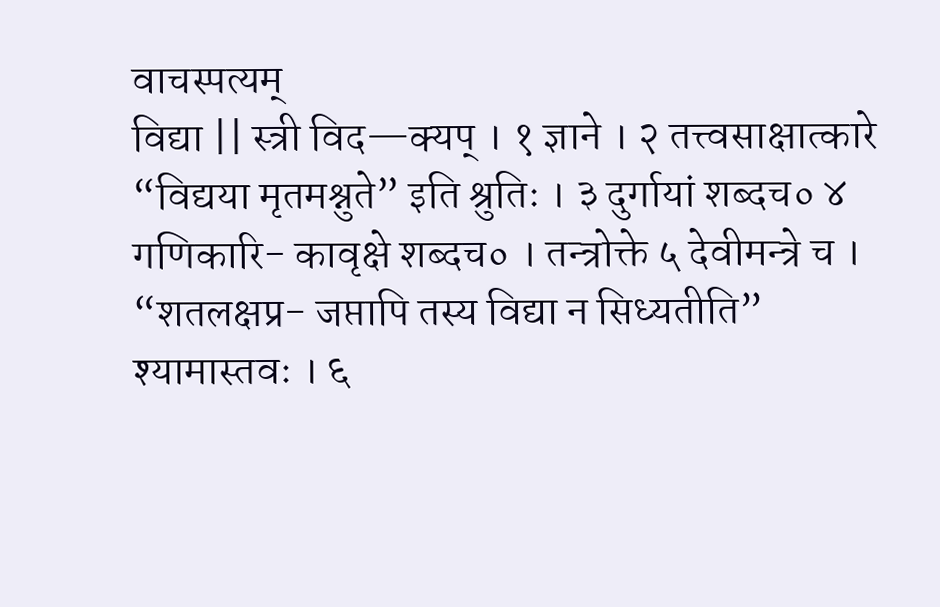वाचस्पत्यम्
विद्या || स्त्री विद—क्यप् । १ ज्ञाने । २ तत्त्वसाक्षात्कारे “विद्यया मृतमश्नुते” इति श्रुतिः । ३ दुर्गायां शब्दच० ४ गणिकारि- कावृक्षे शब्दच० । तन्त्रोक्ते ५ देवीमन्त्रे च । “शतलक्षप्र- जप्तापि तस्य विद्या न सिध्यतीति” श्यामास्तवः । ६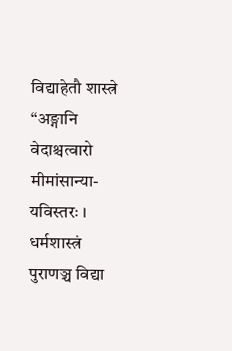विद्याहेतौ शास्त्रे “अङ्गानि वेदाश्चत्वारो मीमांसान्या- यविस्तरः । धर्मशास्त्रं पुराणञ्च विद्या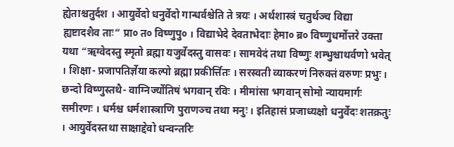ह्येताश्चतुर्दश । आयुर्वेदो धनुर्वेदो गान्धर्वश्चेति ते त्रयः । अर्थशास्त्रं चतुर्थञ्च विद्या ह्यष्टादशैव ताः” प्रा० त० विष्णुपु० । विद्याभेदे देवताभेदाः हेमा० ब्र० विष्णुधर्मोत्तरे उक्ता यथा “ऋग्वेदस्तु स्मृतो ब्रह्मा यजुर्वेदस्तु वासवः । सामवेदं तथा विष्णुः शम्भुश्चाथर्वणो भवेत् । शिक्षा- प्रजापतिर्ज्ञेया कल्पो ब्रह्मा प्रकीर्त्तितः । सरस्वती व्याकरणं निरुक्तं वरुणः प्रभुः । छन्दो विष्णुस्तथै- वाग्निर्ज्योतिषं भगवान् रविः । मीमांसा भगवान् सोमो न्यायमार्गः समीरणः । धर्मश्च धर्मशास्त्राणि पुराणञ्च तथा मनुः । इतिहासं प्रजाध्यक्षो धनुर्वेदः शतक्रतुः । आयुर्वेदस्तथा साक्षाद्देवो धन्वन्तरिः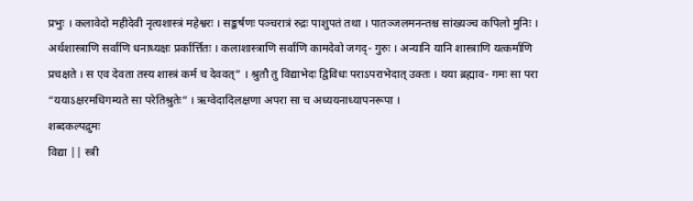प्रभुः । कलावेदो महीदेवी नृत्यशास्त्रं महेश्वरः । सङ्कर्षणः पञ्चरात्रं रुद्रः पाशुपतं तथा । पातञ्जलमनन्तश्च सांख्यञ्च कपिलो मुनिः । अर्थशास्त्राणि सर्वाणि धनाध्यक्षः प्रर्कार्त्तितः । कलाशास्त्राणि सर्वाणि कामदेवो जगद्- गुरुः । अन्यानि यानि शास्त्राणि यत्कर्माणि प्रचक्षते । स एव देवता तस्य शास्त्रं कर्म च देववत्” । श्रुतौ तु विद्याभेदः द्विविधः पराऽपराभेदात् उक्तः । यया ब्रह्माव- गमः सा परा “ययाऽक्षरमधिगम्यते सा परेतिश्रुतेः” । ऋग्वेदादिलक्षणा अपरा सा च अध्ययनाध्यापनरूपा ।
शब्दकल्पद्रुमः
विद्या || स्त्री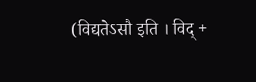(विद्यतेऽसौ इति । विद् +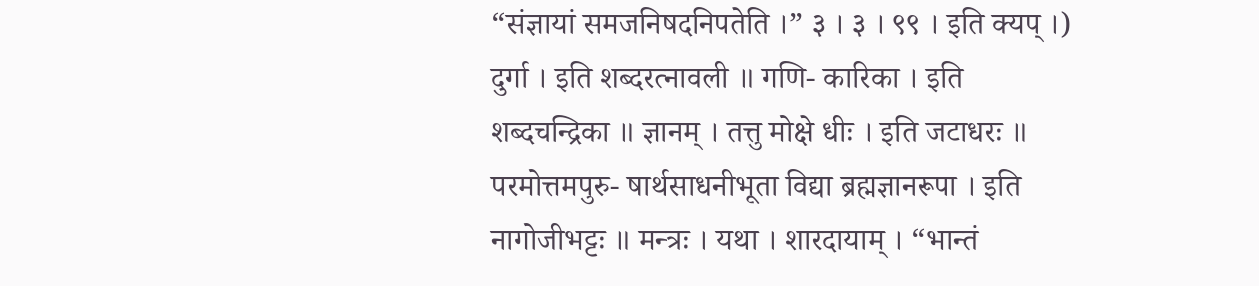“संज्ञायां समजनिषदनिपतेति ।” ३ । ३ । ९९ । इति क्यप् ।)
दुर्गा । इति शब्दरत्नावली ॥ गणि- कारिका । इति शब्दचन्द्रिका ॥ ज्ञानम् । तत्तु मोक्षे धीः । इति जटाधरः ॥ परमोत्तमपुरु- षार्थसाधनीभूता विद्या ब्रह्मज्ञानरूपा । इति नागोजीभट्टः ॥ मन्त्रः । यथा । शारदायाम् । “भान्तं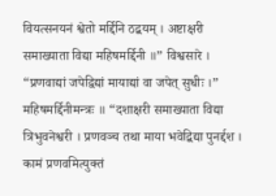वियत्सनयनं श्वेतो मर्द्दिनि ठद्बयम् । अष्टाक्षरी समाख्याता विद्या महिषमर्द्दिनी ॥” विश्वसारे । “प्रणवाद्यां जपेद्विद्यां मायाद्यां वा जपेत् सुधीः ।” महिषमर्द्दिनीमन्त्रः ॥ “दशाक्षरी समाख्याता विद्या त्रिभुवनेश्वरी । प्रणवञ्च तथा माया भवेद्बिद्या पुनर्द्दश । कामं प्रणवमित्युक्तं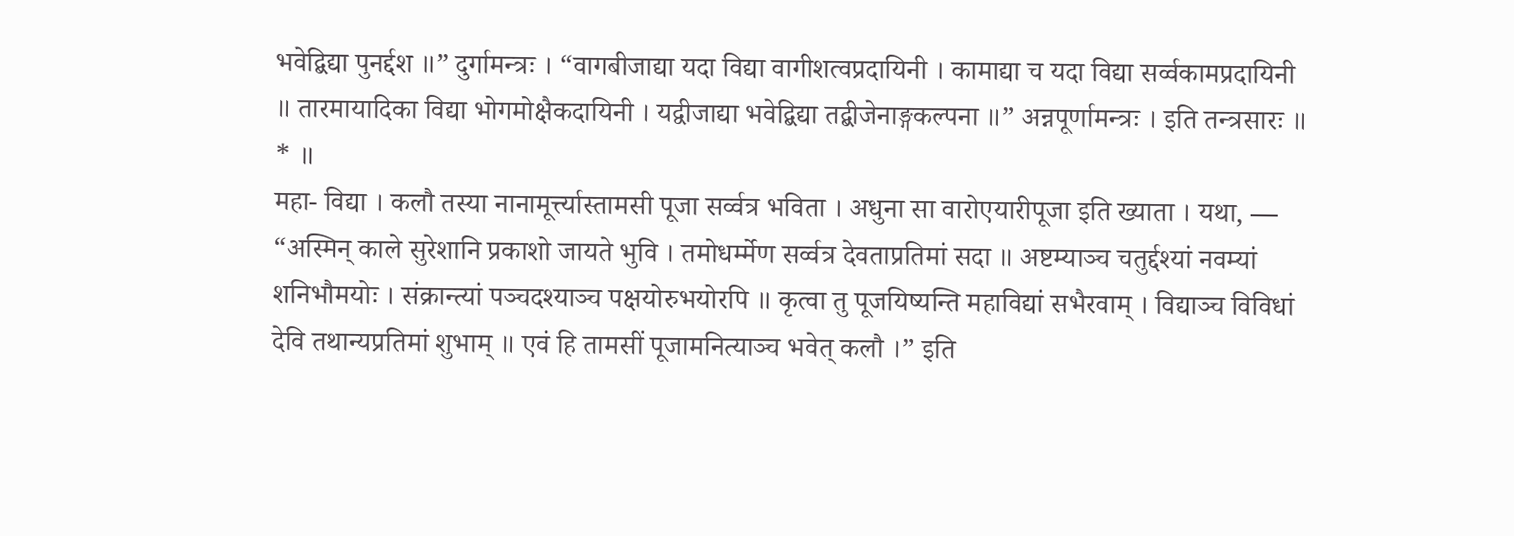भवेद्बिद्या पुनर्द्दश ॥” दुर्गामन्त्रः । “वागबीजाद्या यदा विद्या वागीशत्वप्रदायिनी । कामाद्या च यदा विद्या सर्व्वकामप्रदायिनी ॥ तारमायादिका विद्या भोगमोक्षैकदायिनी । यद्वीजाद्या भवेद्बिद्या तद्बीजेनाङ्गकल्पना ॥” अन्नपूर्णामन्त्रः । इति तन्त्रसारः ॥ * ॥
महा- विद्या । कलौ तस्या नानामूर्त्त्यास्तामसी पूजा सर्व्वत्र भविता । अधुना सा वारोएयारीपूजा इति ख्याता । यथा, —
“अस्मिन् काले सुरेशानि प्रकाशो जायते भुवि । तमोधर्म्मेण सर्व्वत्र देवताप्रतिमां सदा ॥ अष्टम्याञ्च चतुर्द्दश्यां नवम्यां शनिभौमयोः । संक्रान्त्यां पञ्चदश्याञ्च पक्षयोरुभयोरपि ॥ कृत्वा तु पूजयिष्यन्ति महाविद्यां सभैरवाम् । विद्याञ्च विविधां देवि तथान्यप्रतिमां शुभाम् ॥ एवं हि तामसीं पूजामनित्याञ्च भवेत् कलौ ।” इति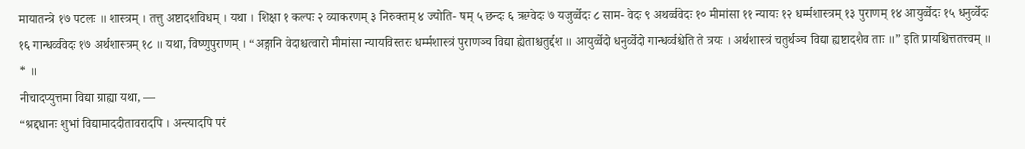मायातन्त्रे १७ पटलः ॥ शास्त्रम् । तत्तु अष्टादशविधम् । यथा । शिक्षा १ कल्पः २ व्याकरणम् ३ निरुक्तम् ४ ज्योति- षम् ५ छन्दः ६ ऋग्वेदः ७ यजुर्व्वेदः ८ साम- वेदः ९ अथर्व्ववेदः १० मीमांसा ११ न्यायः १२ धर्म्मशास्त्रम् १३ पुराणम् १४ आयुर्व्वेदः १५ धनुर्व्वेदः १६ गान्धर्व्ववेदः १७ अर्थशास्त्रम् १८ ॥ यथा, विष्णुपुराणम् । “अङ्गानि वेदाश्चत्वारो मीमांसा न्यायविस्तरः धर्म्मशास्त्रं पुराणञ्च विद्या ह्येताश्चतुर्द्दश ॥ आयुर्व्वेदो धनुर्व्वेदो गान्धर्व्वश्चेति ते त्रयः । अर्थशास्त्रं चतुर्थञ्च विद्या ह्यष्टादशैव ताः ॥” इति प्रायश्चित्ततत्त्वम् ॥ * ॥
नीचादप्युत्तमा विद्या ग्राह्या यथा, —
“श्रद्दधानः शुभां विद्यामाददीतावरादपि । अन्त्यादपि परं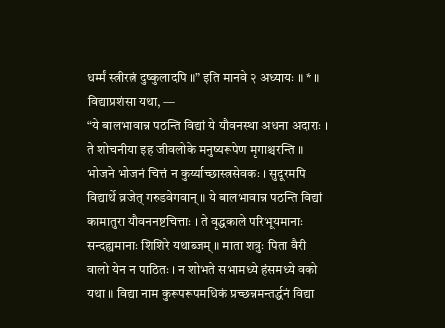धर्म्मं स्त्रीरत्नं दुष्कुलादपि ॥” इति मानवे २ अध्यायः ॥ * ॥
विद्याप्रशंसा यथा, —
“ये बालभावान्न पठन्ति विद्यां ये यौवनस्था अधना अदाराः । ते शोचनीया इह जीवलोके मनुष्यरूपेण मृगाश्चरन्ति ॥ भोजने भोजनं चित्तं न कुर्य्याच्छास्त्रसेवकः । सुदूरमपि विद्यार्थे व्रजेत् गरुडवेगवान् ॥ ये बालभावान्न पठन्ति विद्यां कामातुरा यौवननष्टचित्ताः । ते वृद्धकाले परिभूयमानाः सन्दह्यमानाः शिशिरे यथाब्जम् ॥ माता शत्रुः पिता वैरी वालो येन न पाठितः । न शोभते सभामध्ये हंसमध्ये वको यथा ॥ विद्या नाम कुरूपरूपमधिकं प्रच्छन्नमन्तर्द्धनं विद्या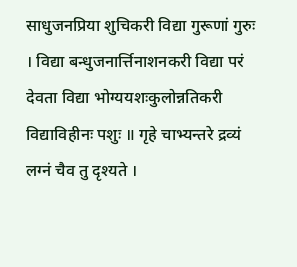साधुजनप्रिया शुचिकरी विद्या गुरूणां गुरुः । विद्या बन्धुजनार्त्तिनाशनकरी विद्या परं देवता विद्या भोग्ययशःकुलोन्नतिकरी विद्याविहीनः पशुः ॥ गृहे चाभ्यन्तरे द्रव्यं लग्नं चैव तु दृश्यते ।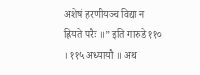अशेषं हरणीयञ्च विद्या न ह्रियते परैः ॥” इति गारुडे ११० । ११५ अध्यायौ ॥ अथ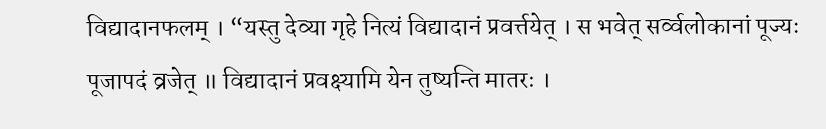विद्यादानफलम् । “यस्तु देव्या गृहे नित्यं विद्यादानं प्रवर्त्तयेत् । स भवेत् सर्व्वलोकानां पूज्यः पूजापदं व्रजेत् ॥ विद्यादानं प्रवक्ष्यामि येन तुष्यन्ति मातरः ।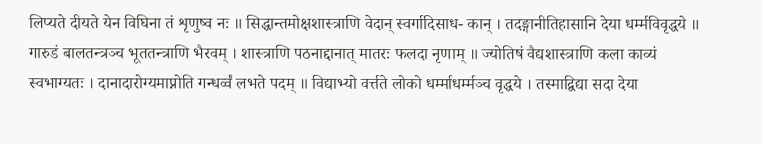लिप्यते दीयते येन विघिना तं शृणुष्व नः ॥ सिद्धान्तमोक्षशास्त्राणि वेदान् स्वर्गादिसाध- कान् । तदङ्गानीतिहासानि देया धर्म्मविवृद्धये ॥ गारुडं बालतन्त्रञ्च भूततन्त्राणि भैरवम् । शास्त्राणि पठनाद्दानात् मातरः फलदा नृणाम् ॥ ज्योतिषं वैद्यशास्त्राणि कला काव्यं स्वभाग्यतः । दानादारोग्यमाप्नोति गन्धर्व्वं लभते पदम् ॥ विद्याभ्यो वर्त्तते लोको धर्म्माधर्म्मञ्च वृद्धये । तस्माद्विद्या सदा देया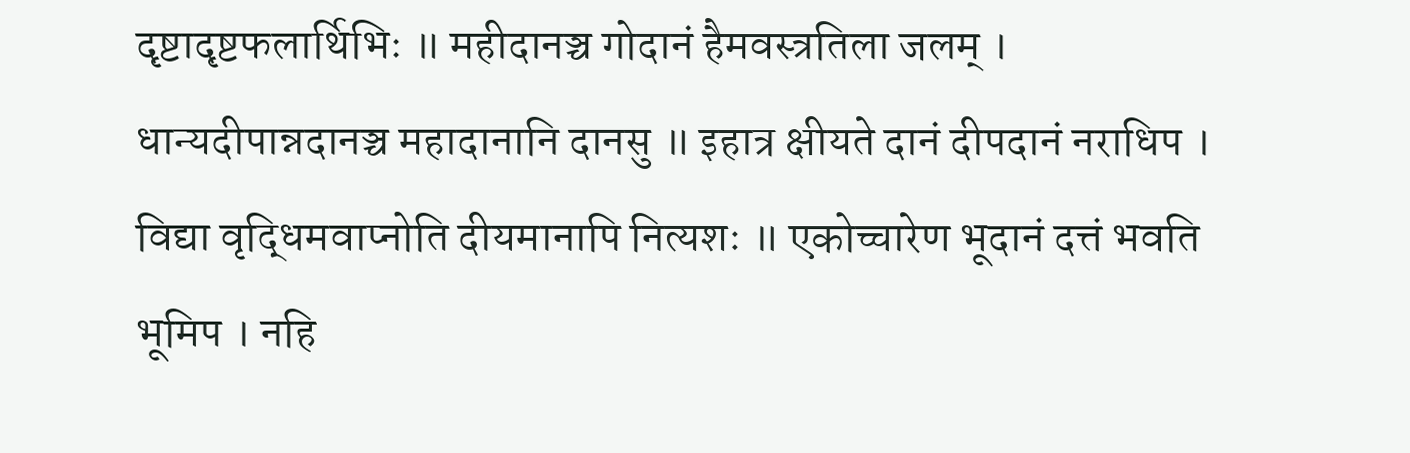दृष्टादृष्टफलार्थिभिः ॥ महीदानञ्च गोदानं हैमवस्त्रतिला जलम् । धान्यदीपान्नदानञ्च महादानानि दानसु ॥ इहात्र क्षीयते दानं दीपदानं नराधिप । विद्या वृद्धिमवाप्नोति दीयमानापि नित्यशः ॥ एकोच्चारेण भूदानं दत्तं भवति भूमिप । नहि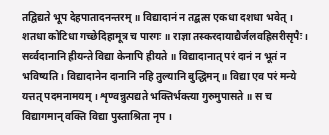तद्विद्यते भूप देहपातादनन्तरम् ॥ विद्यादानं न तद्बत्स एकधा दशधा भवेत् । शतधा कोटिधा गच्छेदिहामूत्र च पारगः ॥ राज्ञा तस्करदायाद्यैर्जलवह्रिसरीसृपैः । सर्व्वदानानि ह्रीयन्ते विद्या केनापि ह्रीयते ॥ विद्यादानात् परं दानं न भूतं न भविष्यति । विद्यादानेन दानानि नहि तुल्यानि बुद्धिमन् ॥ विद्या एव परं मन्ये यत्तत् पदमनामयम् । शृण्वन्नुत्पद्यते भक्तिर्भक्त्या गुरुमुपासते ॥ स च विद्यागमान् वक्ति विद्या पुस्ताश्रिता नृप ।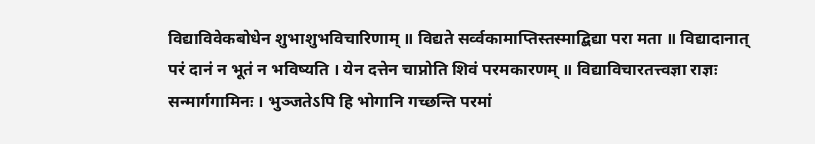विद्याविवेकबोधेन शुभाशुभविचारिणाम् ॥ विद्यते सर्व्वकामाप्तिस्तस्माद्बिद्या परा मता ॥ विद्यादानात् परं दानं न भूतं न भविष्यति । येन दत्तेन चाप्नोति शिवं परमकारणम् ॥ विद्याविचारतत्त्वज्ञा राज्ञः सन्मार्गगामिनः । भुञ्जतेऽपि हि भोगानि गच्छन्ति परमां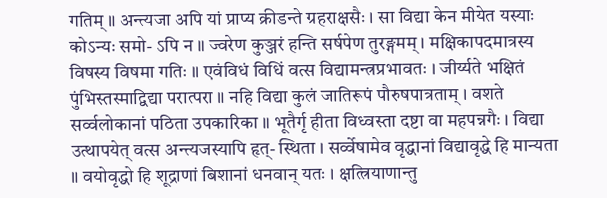गतिम् ॥ अन्त्यजा अपि यां प्राप्य क्रीडन्ते ग्रहराक्षसैः । सा विद्या केन मीयेत यस्याः कोऽन्यः समो- ऽपि न ॥ ज्वरेण कुञ्जरं हन्ति सर्षपेण तुरङ्गमम् । मक्षिकापदमात्रस्य विषस्य विषमा गतिः ॥ एवंविधं विधिं वत्स विद्यामन्त्रप्रभावतः । जीर्य्यते भक्षितं पुंभिस्तस्माद्विद्या परात्परा ॥ नहि विद्या कुलं जातिरूपं पौरुषपात्रताम् । वशते सर्व्वलोकानां पठिता उपकारिका ॥ भूतैर्गृ हीता विध्वस्ता दष्टा वा महपन्नगैः । विद्या उत्थापयेत् वत्स अन्त्यजस्यापि हृत्- स्थिता । सर्व्वेषामेव वृद्धानां विद्यावृद्धे हि मान्यता ॥ वयोवृद्धो हि शूद्राणां बिशानां धनवान् यतः । क्षत्त्रियाणान्तु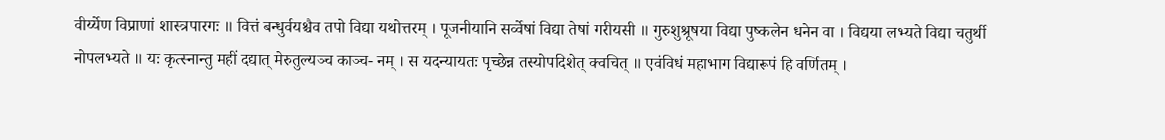वीर्य्येण विप्राणां शास्त्रपारगः ॥ वित्तं बन्धुर्वयश्चैव तपो विद्या यथोत्तरम् । पूजनीयानि सर्व्वेषां विद्या तेषां गरीयसी ॥ गुरुशुश्रूषया विद्या पुष्कलेन धनेन वा । विद्यया लभ्यते विद्या चतुर्थी नोपलभ्यते ॥ यः कृत्स्नान्तु महीं दद्यात् मेरुतुल्यञ्च काञ्च- नम् । स यदन्यायतः पृच्छेन्न तस्योपदिशेत् क्वचित् ॥ एवंविधं महाभाग विद्यारूपं हि वर्णितम् ।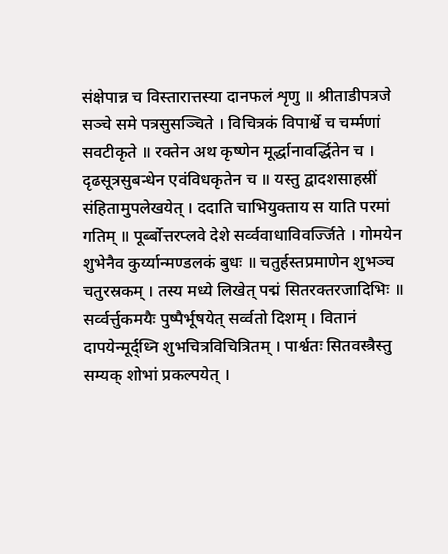संक्षेपान्न च विस्तारात्तस्या दानफलं शृणु ॥ श्रीताडीपत्रजे सञ्चे समे पत्रसुसञ्चिते । विचित्रकं विपार्श्वे च चर्म्मणां सवटीकृते ॥ रक्तेन अथ कृष्णेन मूर्द्धानावर्द्धितेन च । दृढसूत्रसुबन्धेन एवंविधकृतेन च ॥ यस्तु द्वादशसाहस्रीं संहितामुपलेखयेत् । ददाति चाभियुक्ताय स याति परमां गतिम् ॥ पूर्ब्बोत्तरप्लवे देशे सर्व्ववाधाविवर्ज्जिते । गोमयेन शुभेनैव कुर्य्यान्मण्डलकं बुधः ॥ चतुर्हस्तप्रमाणेन शुभञ्च चतुरस्रकम् । तस्य मध्ये लिखेत् पद्मं सितरक्तरजादिभिः ॥ सर्व्वर्त्तुकमयैः पुष्पैर्भूषयेत् सर्व्वतो दिशम् । वितानं दापयेन्मूर्द्ध्नि शुभचित्रविचित्रितम् । पार्श्वतः सितवस्त्रैस्तु सम्यक् शोभां प्रकल्पयेत् ।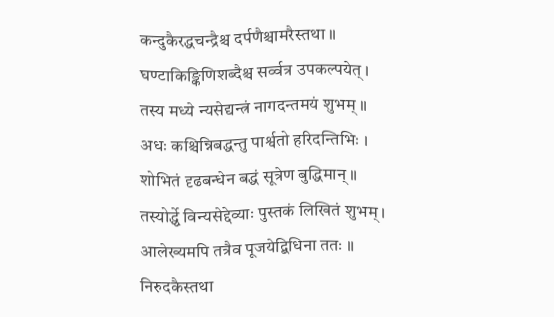कन्दुकैरद्धचन्द्रैश्च दर्पणैश्चामरैस्तथा ॥ घण्टाकिङ्किणिशब्दैश्च सर्व्वत्र उपकल्पयेत् । तस्य मध्ये न्यसेद्यन्त्रं नागदन्तमयं शुभम् ॥ अधः कश्चिन्निबद्धन्तु पार्श्वतो हरिदन्तिभिः । शोभितं दृढबन्धेन बद्धं सूत्रेण बुद्धिमान् ॥ तस्योर्द्ध्वे विन्यसेद्देव्याः पुस्तकं लिखितं शुभम् । आलेख्यमपि तत्रैव पूजयेद्बिधिना ततः ॥ निरुदकैस्तथा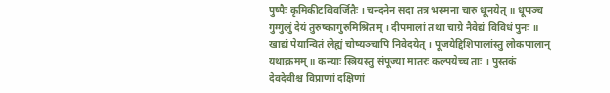पुष्पैः कृमिकीटविवर्जितैः । चन्दनेन सदा तत्र भस्मना चारु धूनयेत् ॥ धूपञ्च गुग्गुलुं देयं तुरुष्कागुरुमिश्रितम् । दीपमालां तथा चाग्रे नैवेद्यं विविधं पुनः ॥ खाद्यं पेयान्वितं लेह्यं चोष्यञ्चापि निवेदयेत् । पूजयेद्दिशिपालांस्तु लोकपालान् यथाक्रमम् ॥ कन्याः स्त्रियस्तु संपूज्या मातरः कल्पयेच्च ताः । पुस्तकं देवदेवीश्च विप्राणां दक्षिणां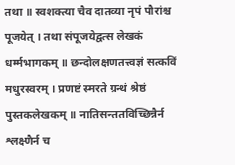तथा ॥ स्वशक्त्या चैव दातव्या नृपं पौरांश्च पूजयेत् । तथा संपूजयेद्वत्स लेखकं धर्म्मभागकम् ॥ छन्दोलक्षणतत्त्वज्ञं सत्कविं मधुरस्वरम् । प्रणष्टं स्मरते ग्रन्थं श्रेष्ठं पुस्तकलेखकम् ॥ नातिसन्ततविच्छिन्नैर्न श्लक्ष्णैर्न च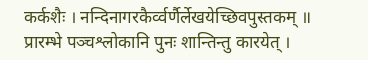कर्कशैः । नन्दिनागरकैर्व्वर्णैर्लेखयेच्छिवपुस्तकम् ॥ प्रारम्भे पञ्चश्लोकानि पुनः शान्तिन्तु कारयेत् ।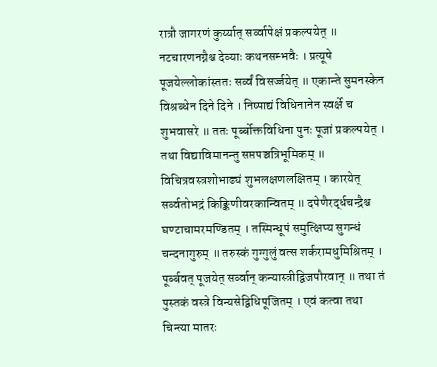रात्रौ जागरणं कुर्य्यात् सर्व्वापेक्षं प्रकल्पयेत् ॥ नटचारणनग्नैश्च देव्याः कथनसम्भवैः । प्रत्यूषे पूजयेल्लोकांस्ततः सर्व्वं विसर्ज्जयेत् ॥ एकान्ते सुमनस्केन विश्रब्धेन दिने दिने । निष्पाद्यं विधिनानेन स्वर्क्षे च शुभवासरे ॥ ततः पूर्ब्बोक्तविधिना पुनः पूजां प्रकल्पयेत् । तथा विद्याविमानन्तु सप्तपञ्चत्रिभूमिकम् ॥ विचित्रवस्त्रशोभाढ्यं शुभलक्षणलक्षितम् । कारयेत् सर्व्वतोभद्रं किङ्किणीवरकान्वितम् ॥ दपेणैरर्द्धचन्द्रैश्च घण्टाचामरमण्डितम् । तस्मिन्धूपं समुत्क्षिप्य सुगन्धं चन्दनागुरुम् ॥ तरुस्कं गुग्गुलुं वत्स शर्करामधुमिश्रितम् । पूर्ब्बवत् पूजयेत् सर्व्वान् कन्यास्त्रीद्विजपौरवान् ॥ तथा तं पुस्तकं वस्त्रे विन्यसेद्विधिपूजितम् । एवं कत्वा तथा चिन्त्या मातरः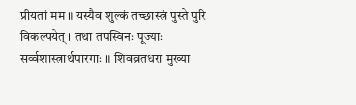प्रीयतां मम ॥ यस्यैव शुल्कं तच्छास्त्रं पुस्ते पुरि विकल्पयेत् । तथा तपस्विनः पूज्याः सर्व्वशास्त्रार्थपारगाः ॥ शिवव्रतधरा मुख्या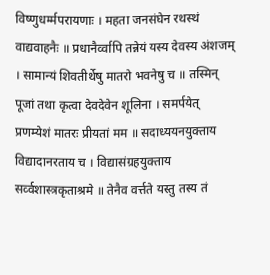विष्णुधर्म्मपरायणाः । महता जनसंघेन रथस्थं वाद्यवाहनैः ॥ प्रधानैर्व्वापि तन्नेयं यस्य देवस्य अंशजम् । सामान्यं शिवतीर्थेषु मातरो भवनेषु च ॥ तस्मिन् पूजां तथा कृत्वा देवदेवेन शूलिना । समर्पयेत् प्रणम्येशं मातरः प्रीयतां मम ॥ सदाध्ययनयुक्ताय विद्यादानरताय च । विद्यासंग्रहयुक्ताय सर्व्वशास्त्रकृताश्रमे ॥ तेनैव वर्त्तते यस्तु तस्य तं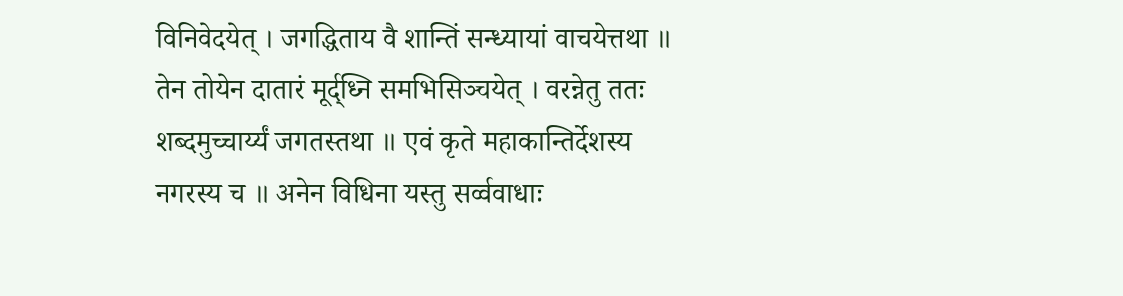विनिवेदयेत् । जगद्धिताय वै शान्तिं सन्ध्यायां वाचयेत्तथा ॥ तेन तोयेन दातारं मूर्द्ध्नि समभिसिञ्चयेत् । वरन्नेतु ततः शब्दमुच्चार्य्यं जगतस्तथा ॥ एवं कृते महाकान्तिर्देशस्य नगरस्य च ॥ अनेन विधिना यस्तु सर्व्ववाधाः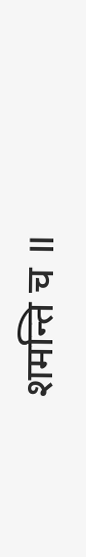शमन्ति च ॥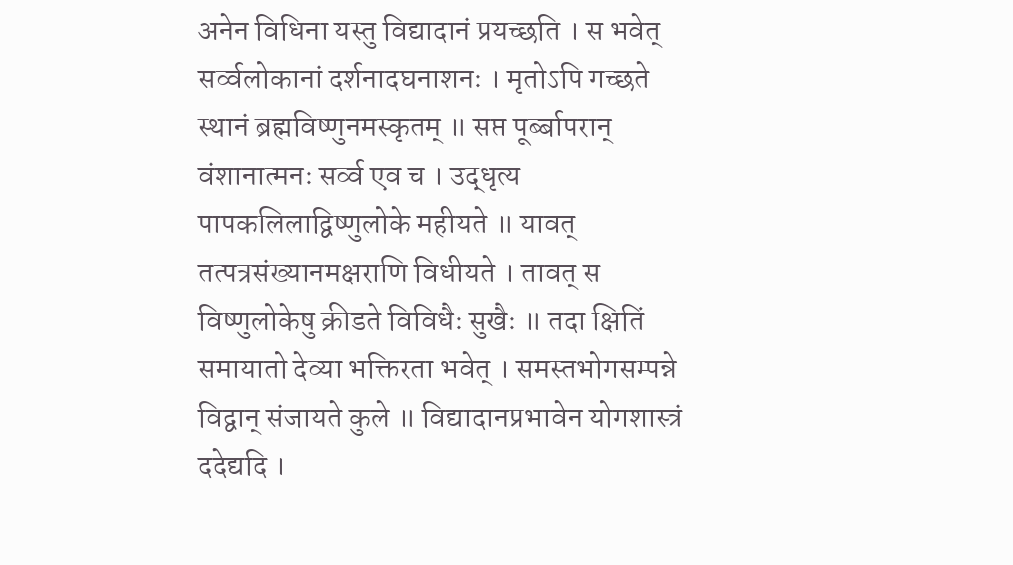अनेन विधिना यस्तु विद्यादानं प्रयच्छति । स भवेत् सर्व्वलोकानां दर्शनादघनाशनः । मृतोऽपि गच्छते स्थानं ब्रह्मविष्णुनमस्कृतम् ॥ सप्त पूर्ब्बापरान् वंशानात्मनः सर्व्व एव च । उद्धृत्य पापकलिलाद्विष्णुलोके महीयते ॥ यावत् तत्पत्रसंख्यानमक्षराणि विधीयते । तावत् स विष्णुलोकेषु क्रीडते विविधैः सुखैः ॥ तदा क्षितिं समायातो देव्या भक्तिरता भवेत् । समस्तभोगसम्पन्ने विद्वान् संजायते कुले ॥ विद्यादानप्रभावेन योगशास्त्रं ददेद्यदि ।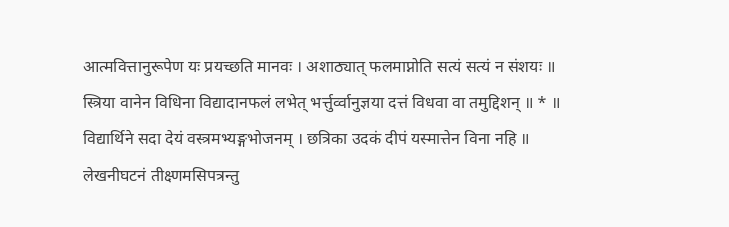आत्मवित्तानुरूपेण यः प्रयच्छति मानवः । अशाठ्यात् फलमाप्नोति सत्यं सत्यं न संशयः ॥ स्त्रिया वानेन विधिना विद्यादानफलं लभेत् भर्त्तुर्व्वानुज्ञया दत्तं विधवा वा तमुद्दिशन् ॥ * ॥
विद्यार्थिने सदा देयं वस्त्रमभ्यङ्गभोजनम् । छत्रिका उदकं दीपं यस्मात्तेन विना नहि ॥ लेखनीघटनं तीक्ष्णमसिपत्रन्तु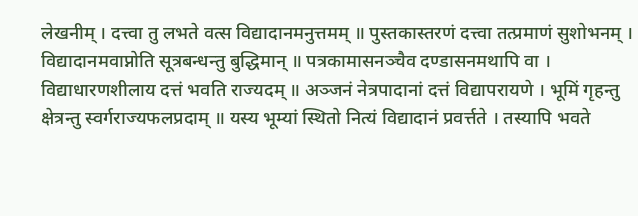लेखनीम् । दत्त्वा तु लभते वत्स विद्यादानमनुत्तमम् ॥ पुस्तकास्तरणं दत्त्वा तत्प्रमाणं सुशोभनम् । विद्यादानमवाप्नोति सूत्रबन्धन्तु बुद्धिमान् ॥ पत्रकामासनञ्चैव दण्डासनमथापि वा । विद्याधारणशीलाय दत्तं भवति राज्यदम् ॥ अञ्जनं नेत्रपादानां दत्तं विद्यापरायणे । भूमिं गृहन्तु क्षेत्रन्तु स्वर्गराज्यफलप्रदाम् ॥ यस्य भूम्यां स्थितो नित्यं विद्यादानं प्रवर्त्तते । तस्यापि भवते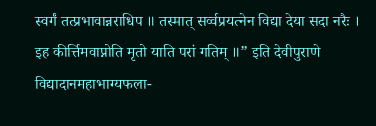स्वर्गं तत्प्रभावान्नराधिप ॥ तस्मात् सर्व्वप्रयत्नेन विद्या देया सदा नरैः । इह कीर्त्तिमवाप्नोति मृतो याति परां गतिम् ॥” इति देवीपुराणे विद्यादानमहाभाग्यफला-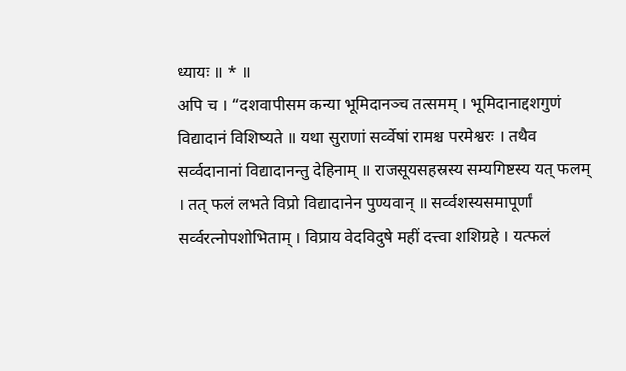ध्यायः ॥ * ॥
अपि च । “दशवापीसम कन्या भूमिदानञ्च तत्समम् । भूमिदानाद्दशगुणं विद्यादानं विशिष्यते ॥ यथा सुराणां सर्व्वेषां रामश्च परमेश्वरः । तथैव सर्व्वदानानां विद्यादानन्तु देहिनाम् ॥ राजसूयसहस्रस्य सम्यगिष्टस्य यत् फलम् । तत् फलं लभते विप्रो विद्यादानेन पुण्यवान् ॥ सर्व्वशस्यसमापूर्णां सर्व्वरत्नोपशोभिताम् । विप्राय वेदविदुषे महीं दत्त्वा शशिग्रहे । यत्फलं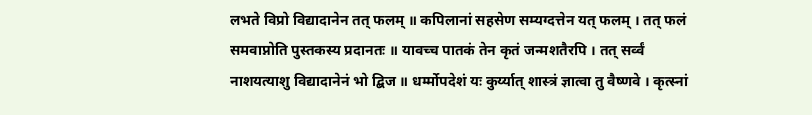लभते विप्रो विद्यादानेन तत् फलम् ॥ कपिलानां सहसेण सम्यग्दत्तेन यत् फलम् । तत् फलं समवाप्नोति पुस्तकस्य प्रदानतः ॥ यावच्च पातकं तेन कृतं जन्मशतैरपि । तत् सर्व्वं नाशयत्याशु विद्यादानेनं भो द्बिज ॥ धर्म्मोपदेशं यः कुर्य्यात् शास्त्रं ज्ञात्वा तु वैष्णवे । कृत्स्नां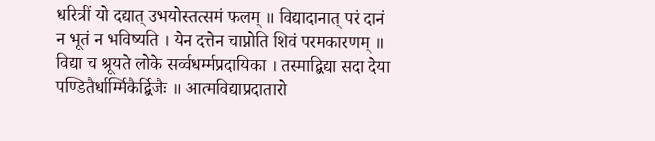धरित्रीं यो दद्यात् उभयोस्तत्समं फलम् ॥ विद्यादानात् परं दानं न भूतं न भविष्यति । येन दत्तेन चाप्नोति शिवं परमकारणम् ॥ विद्या च श्रूयते लोके सर्व्वधर्म्मप्रदायिका । तस्माद्बिद्या सदा देया पण्डितैर्धार्म्मिकैर्द्बिजैः ॥ आत्मविद्याप्रदातारो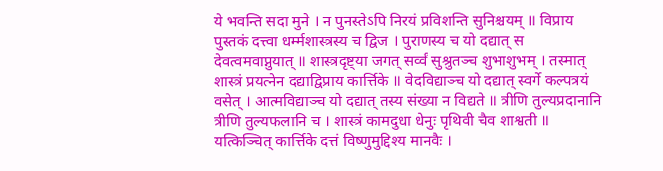ये भवन्ति सदा मुने । न पुनस्तेऽपि निरयं प्रविशन्ति सुनिश्चयम् ॥ विप्राय पुस्तकं दत्त्वा धर्म्मशास्त्रस्य च द्विज । पुराणस्य च यो दद्यात् स देवत्वमवाप्नुयात् ॥ शास्त्रदृष्ट्या जगत् सर्व्वं सुश्रुतञ्च शुभाशुभम् । तस्मात् शास्त्रं प्रयत्नेन दद्याद्विप्राय कार्त्तिके ॥ वेदविद्याञ्च यो दद्यात् स्वर्गे कल्पत्रयं वसेत् । आत्मविद्याञ्च यो दद्यात् तस्य संख्या न विद्यते ॥ त्रीणि तुल्यप्रदानानि त्रीणि तुल्यफलानि च । शास्त्रं कामदुधा धेनुः पृथिवी चैव शाश्वती ॥ यत्किञ्चित् कार्त्तिके दत्तं विष्णुमुद्दिश्य मानवैः ।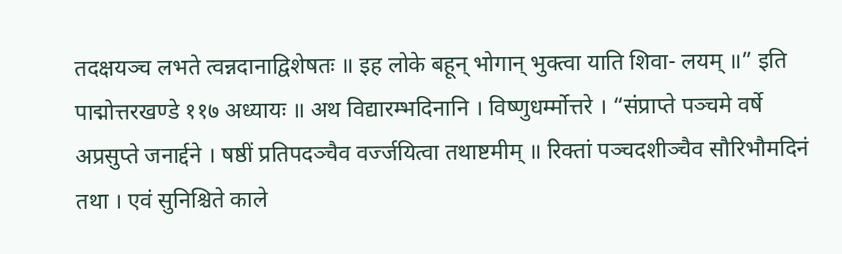तदक्षयञ्च लभते त्वन्नदानाद्विशेषतः ॥ इह लोके बहून् भोगान् भुक्त्वा याति शिवा- लयम् ॥” इति पाद्मोत्तरखण्डे ११७ अध्यायः ॥ अथ विद्यारम्भदिनानि । विष्णुधर्म्मोत्तरे । “संप्राप्ते पञ्चमे वर्षे अप्रसुप्ते जनार्द्दने । षष्ठीं प्रतिपदञ्चैव वर्ज्जयित्वा तथाष्टमीम् ॥ रिक्तां पञ्चदशीञ्चैव सौरिभौमदिनं तथा । एवं सुनिश्चिते काले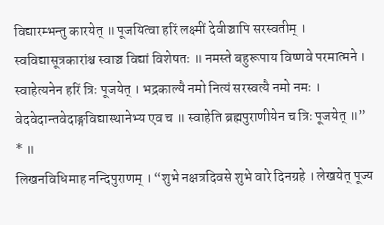विद्यारम्भन्तु कारयेत् ॥ पूजयित्वा हरिं लक्ष्मीं देवीञ्चापि सरस्वतीम् । स्वविद्यासूत्रकारांश्च स्वाञ्च विद्यां विशेषतः ॥ नमस्ते बहुरूपाय विष्णवे परमात्मने । स्वाहेत्यनेन हरिं त्रिः पूजयेत् । भद्रकाल्यै नमो नित्यं सरस्वत्यै नमो नमः । वेदवेदान्तवेदाङ्गविद्यास्थानेभ्य एव च ॥ स्वाहेति ब्रह्मपुराणीयेन च त्रिः पूजयेत् ॥” * ॥
लिखनविधिमाह नन्दिपुराणम् । “शुभे नक्षत्रदिवसे शुभे वारे दिनग्रहे । लेखयेत् पूज्य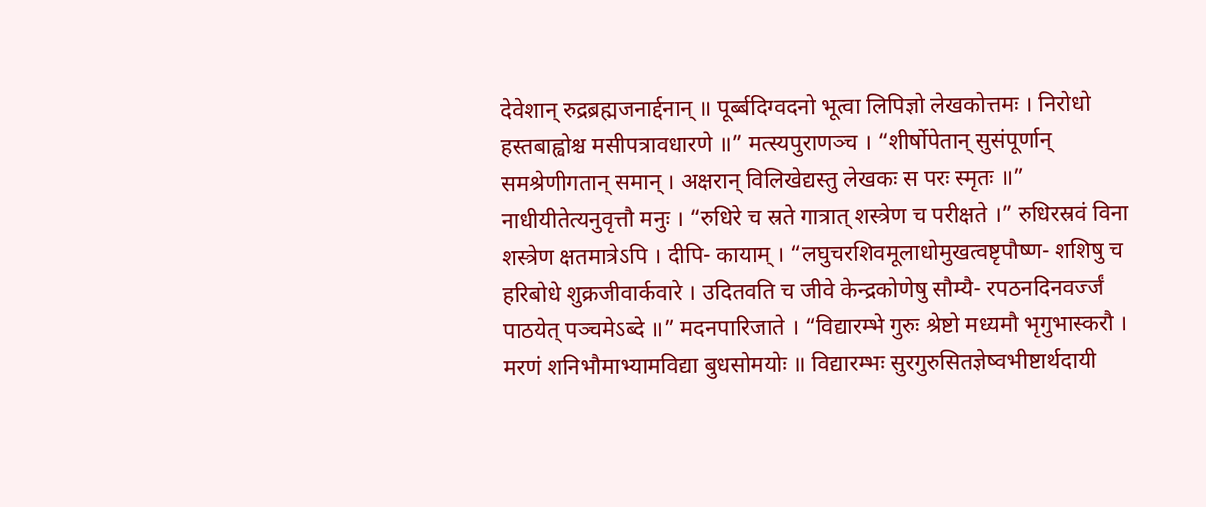देवेशान् रुद्रब्रह्मजनार्द्दनान् ॥ पूर्ब्बदिग्वदनो भूत्वा लिपिज्ञो लेखकोत्तमः । निरोधो हस्तबाह्वोश्च मसीपत्रावधारणे ॥” मत्स्यपुराणञ्च । “शीर्षोपेतान् सुसंपूर्णान् समश्रेणीगतान् समान् । अक्षरान् विलिखेद्यस्तु लेखकः स परः स्मृतः ॥” नाधीयीतेत्यनुवृत्तौ मनुः । “रुधिरे च स्रते गात्रात् शस्त्रेण च परीक्षते ।” रुधिरस्रवं विना शस्त्रेण क्षतमात्रेऽपि । दीपि- कायाम् । “लघुचरशिवमूलाधोमुखत्वष्टृपौष्ण- शशिषु च हरिबोधे शुक्रजीवार्कवारे । उदितवति च जीवे केन्द्रकोणेषु सौम्यै- रपठनदिनवर्ज्जं पाठयेत् पञ्चमेऽब्दे ॥” मदनपारिजाते । “विद्यारम्भे गुरुः श्रेष्टो मध्यमौ भृगुभास्करौ । मरणं शनिभौमाभ्यामविद्या बुधसोमयोः ॥ विद्यारम्भः सुरगुरुसितज्ञेष्वभीष्टार्थदायी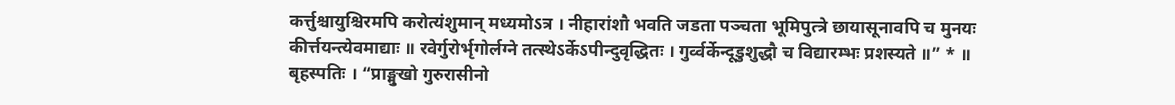कर्त्तुश्चायुश्चिरमपि करोत्यंशुमान् मध्यमोऽत्र । नीहारांशौ भवति जडता पञ्चता भूमिपुत्त्रे छायासूनावपि च मुनयः कीर्त्तयन्त्येवमाद्याः ॥ रवेर्गुरोर्भृगोर्लग्ने तत्स्थेऽर्केऽपीन्दुवृद्धितः । गुर्व्वर्केन्दूडुशुद्धौ च विद्यारम्भः प्रशस्यते ॥” * ॥
बृहस्पतिः । “प्राङ्मुखो गुरुरासीनो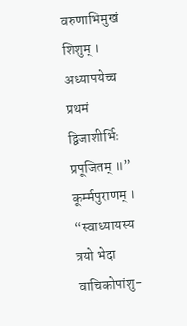वरुणाभिमुखं शिशुम् । अध्यापयेच्च प्रथमं द्विजाशीर्भिः प्रपूजितम् ॥” कूर्म्मपुराणम् । “स्वाध्यायस्य त्रयो भेदा वाचिकोपांशु-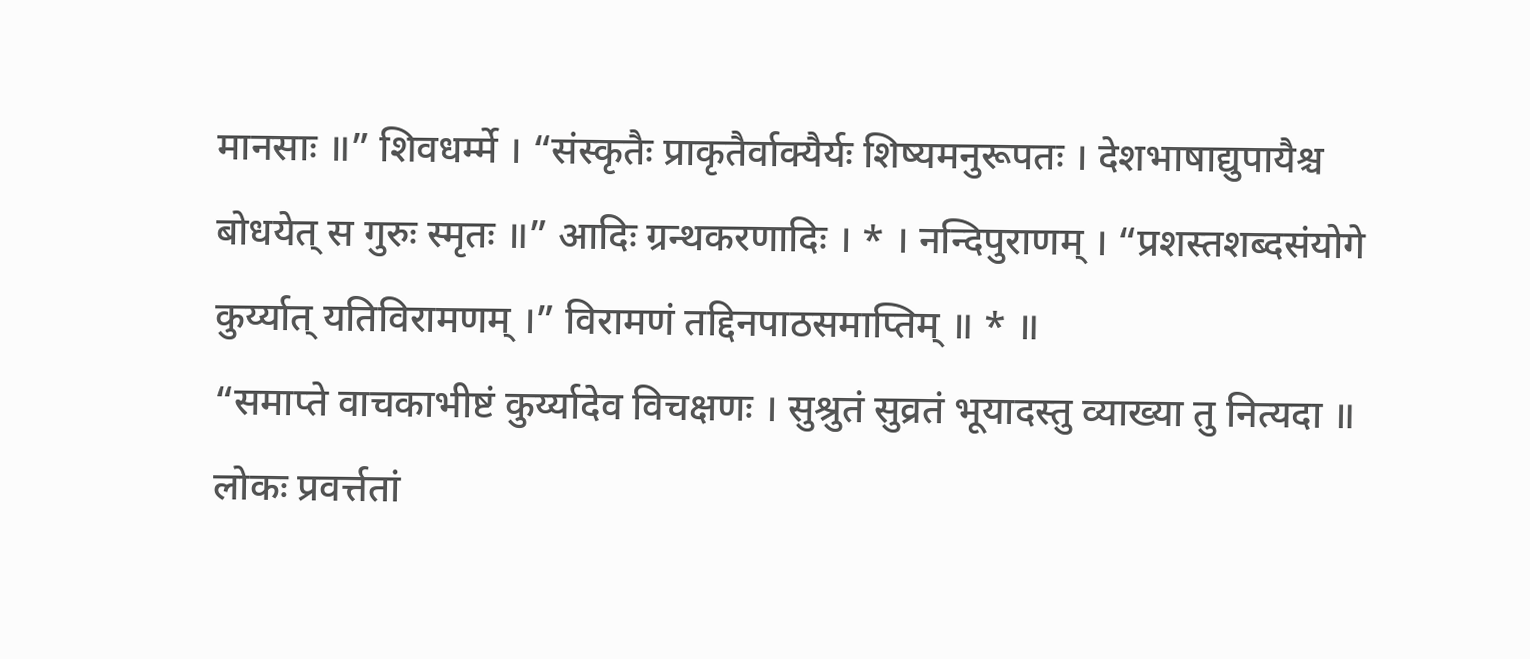मानसाः ॥” शिवधर्म्मे । “संस्कृतैः प्राकृतैर्वाक्यैर्यः शिष्यमनुरूपतः । देशभाषाद्युपायैश्च बोधयेत् स गुरुः स्मृतः ॥” आदिः ग्रन्थकरणादिः । * । नन्दिपुराणम् । “प्रशस्तशब्दसंयोगे कुर्य्यात् यतिविरामणम् ।” विरामणं तद्दिनपाठसमाप्तिम् ॥ * ॥
“समाप्ते वाचकाभीष्टं कुर्य्यादेव विचक्षणः । सुश्रुतं सुव्रतं भूयादस्तु व्याख्या तु नित्यदा ॥ लोकः प्रवर्त्ततां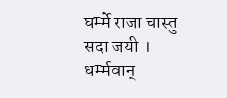घर्म्मे राजा चास्तु सदा जयी । धर्म्मवान्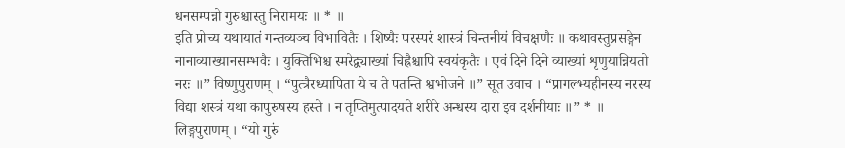धनसम्पन्नो गुरुश्चास्तु निरामयः ॥ * ॥
इति प्रोच्य यथायातं गन्तव्यञ्च विभावितैः । शिष्यैः परस्परं शास्त्रं चिन्तनीयं विचक्षणैः ॥ कथावस्तुप्रसङ्गेन नानाव्याख्यानसम्भवैः । युक्तिभिश्च स्मरेद्व्याख्यां चिह्रैश्चापि स्वयंकृतैः । एवं दिने दिने व्याख्यां शृणुयान्नियतो नरः ॥” विष्णुपुराणम् । “पुत्त्रैरध्यापिता ये च ते पतन्ति श्वभोजने ॥” सूत उवाच । “प्रागल्भ्यहीनस्य नरस्य विद्या शस्त्रं यथा कापुरुषस्य हस्ते । न तृप्तिमुत्पादयते शरीरे अन्धस्य दारा इव दर्शनीयाः ॥” * ॥
लिङ्गपुराणम् । “यो गुरुं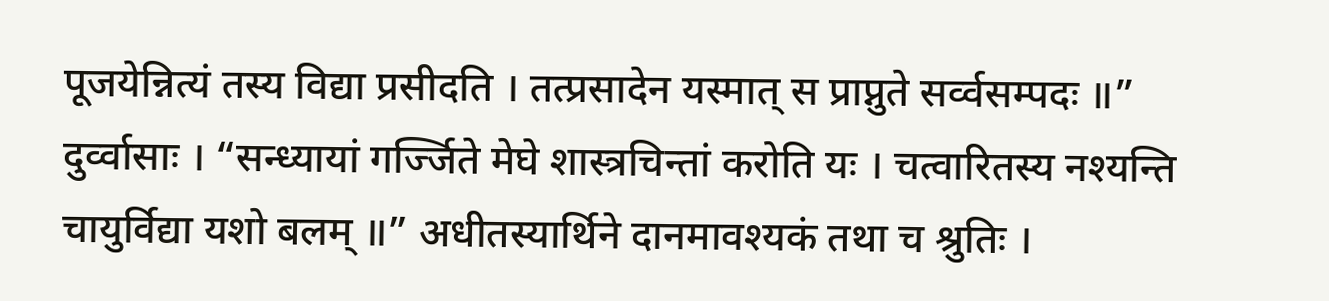पूजयेन्नित्यं तस्य विद्या प्रसीदति । तत्प्रसादेन यस्मात् स प्राप्नुते सर्व्वसम्पदः ॥” दुर्व्वासाः । “सन्ध्यायां गर्ज्जिते मेघे शास्त्रचिन्तां करोति यः । चत्वारितस्य नश्यन्ति चायुर्विद्या यशो बलम् ॥” अधीतस्यार्थिने दानमावश्यकं तथा च श्रुतिः ।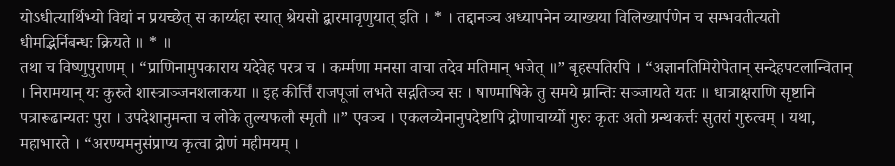योऽधीत्यार्थिभ्यो विद्यां न प्रयच्छेत् स कार्य्यहा स्यात् श्रेयसो द्बारमावृणुयात् इति । * । तद्दानञ्च अध्यापनेन व्याख्यया विलिख्यार्पणेन च सम्भवतीत्यतो धीमद्भिर्निबन्धः क्रियते ॥ * ॥
तथा च विष्णुपुराणम् । “प्राणिनामुपकाराय यदेवेह परत्र च । कर्म्मणा मनसा वाचा तदेव मतिमान् भजेत् ॥” बृहस्पतिरपि । “अज्ञानतिमिरोपेतान् सन्देहपटलान्वितान् । निरामयान् यः कुरुते शास्त्राञ्जनशलाकया ॥ इह कीर्त्तिं राजपूजां लभते सद्गतिञ्च सः । षाण्माषिके तु समये म्रान्तिः सञ्जायते यतः ॥ धात्राक्षराणि सृष्टानि पत्रारूढान्यतः पुरा । उपदेशानुमन्ता च लोके तुल्यफलौ स्मृतौ ॥” एवञ्च । एकलव्येनानुपदेष्टापि द्रोणाचार्य्यो गुरुः कृतः अतो ग्रन्थकर्त्तः सुतरां गुरुत्वम् । यथा, महाभारते । “अरण्यमनुसंप्राप्य कृत्वा द्रोणं महीमयम् ।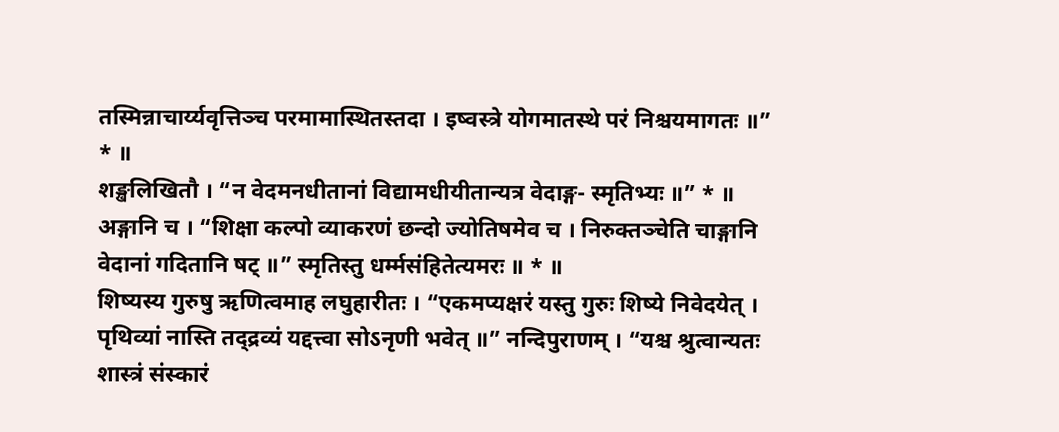तस्मिन्नाचार्य्यवृत्तिञ्च परमामास्थितस्तदा । इष्वस्त्रे योगमातस्थे परं निश्चयमागतः ॥” * ॥
शङ्खलिखितौ । “न वेदमनधीतानां विद्यामधीयीतान्यत्र वेदाङ्ग- स्मृतिभ्यः ॥” * ॥
अङ्गानि च । “शिक्षा कल्पो व्याकरणं छन्दो ज्योतिषमेव च । निरुक्तञ्चेति चाङ्गानि वेदानां गदितानि षट् ॥” स्मृतिस्तु धर्म्मसंहितेत्यमरः ॥ * ॥
शिष्यस्य गुरुषु ऋणित्वमाह लघुहारीतः । “एकमप्यक्षरं यस्तु गुरुः शिष्ये निवेदयेत् । पृथिव्यां नास्ति तद्द्रव्यं यद्दत्त्वा सोऽनृणी भवेत् ॥” नन्दिपुराणम् । “यश्च श्रुत्वान्यतः शास्त्रं संस्कारं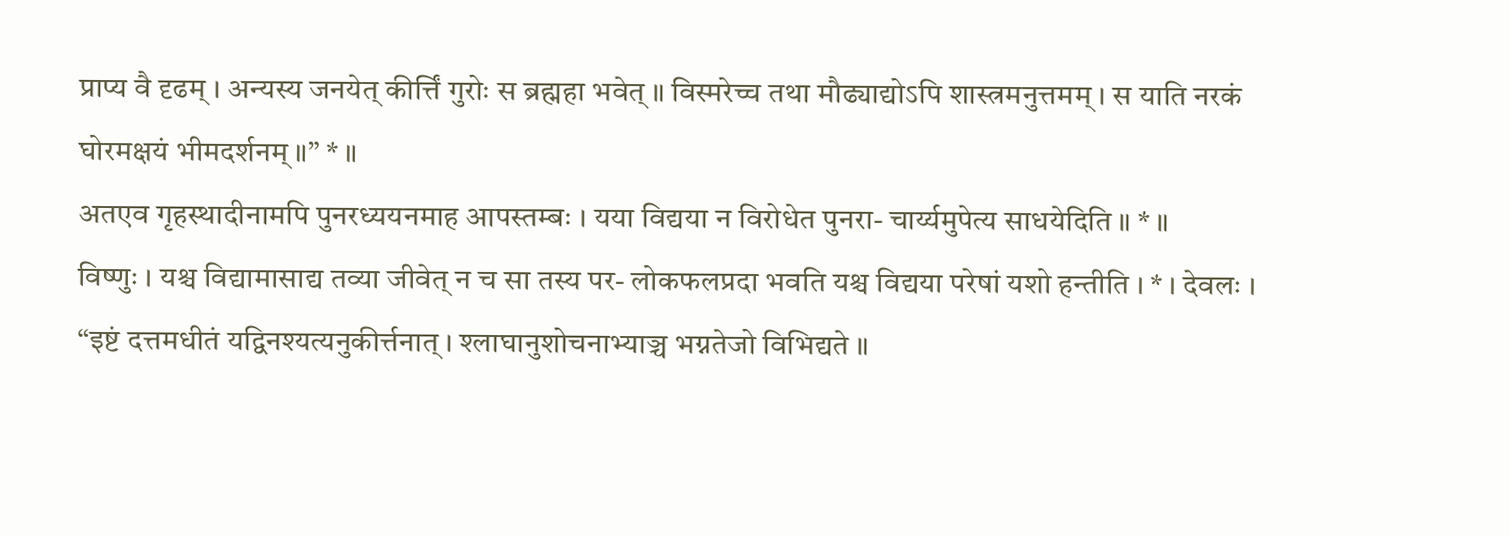प्राप्य वै दृढम् । अन्यस्य जनयेत् कीर्त्तिं गुरोः स ब्रह्महा भवेत् ॥ विस्मरेच्च तथा मौढ्याद्योऽपि शास्त्रमनुत्तमम् । स याति नरकं घोरमक्षयं भीमदर्शनम् ॥” * ॥
अतएव गृहस्थादीनामपि पुनरध्ययनमाह आपस्तम्बः । यया विद्यया न विरोधेत पुनरा- चार्य्यमुपेत्य साधयेदिति ॥ * ॥
विष्णुः । यश्च विद्यामासाद्य तव्या जीवेत् न च सा तस्य पर- लोकफलप्रदा भवति यश्च विद्यया परेषां यशो हन्तीति । * । देवलः । “इष्टं दत्तमधीतं यद्विनश्यत्यनुकीर्त्तनात् । श्लाघानुशोचनाभ्याञ्च भग्नतेजो विभिद्यते ॥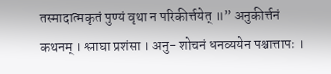तस्मादात्मकृतं पुण्यं वृथा न परिकीर्त्तयेत् ॥” अनुकीर्त्तनं कथनम् । श्लाघा प्रशंसा । अनु- शोचनं धनव्ययेन पश्चात्तापः ।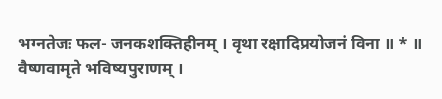भग्नतेजः फल- जनकशक्तिहीनम् । वृथा रक्षादिप्रयोजनं विना ॥ * ॥
वैष्णवामृते भविष्यपुराणम् ।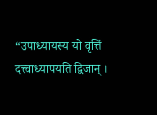“उपाध्यायस्य यो वृत्तिं दत्त्वाध्यापयति द्विजान् ।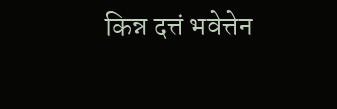किन्न दत्तं भवेत्तेन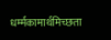धर्म्मकामार्थमिच्छता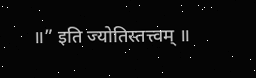॥” इति ज्योतिस्तत्त्वम् ॥